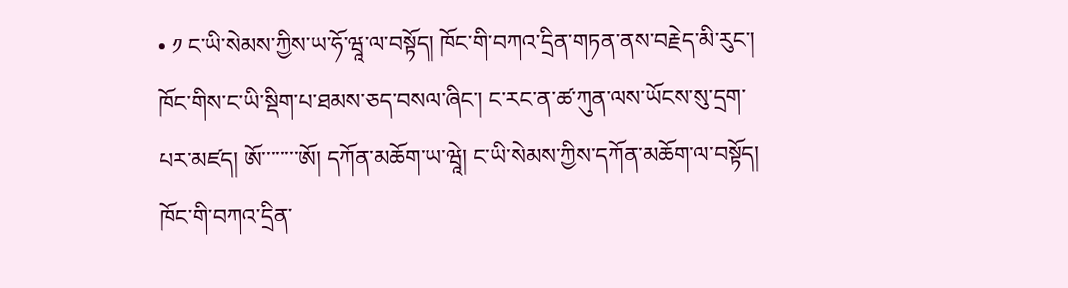• ༡ ང་ཡི་སེམས་ཀྱིས་ཡ་ཧོ་ཝཱ་ལ་བསྟོད། ཁོང་གི་བཀའ་དྲིན་གཏན་ནས་བརྗེད་མི་རུང་། ཁོང་གིས་ང་ཡི་སྡིག་པ་ཐམས་ཅད་བསལ་ཞིང་། ང་རང་ན་ཚ་ཀུན་ལས་ཡོངས་སུ་དྲག་པར་མཛད། ཨོ་་་་་་་་ཨོ། དཀོན་མཆོག་ཡ་ཝཱེ། ང་ཡི་སེམས་ཀྱིས་དཀོན་མཆོག་ལ་བསྟོད། ཁོང་གི་བཀའ་དྲིན་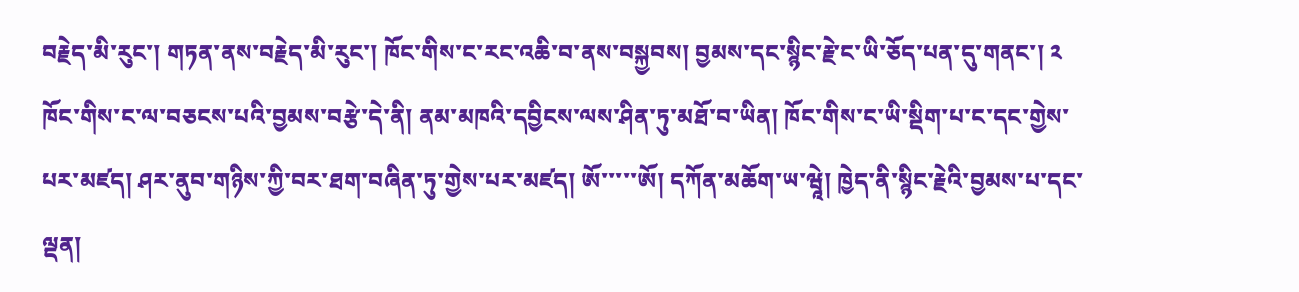བརྗེད་མི་རུང་། གཏན་ནས་བརྗེད་མི་རུང་། ཁོང་གིས་ང་རང་འཆི་བ་ནས་བསྐྱབས། བྱམས་དང་སྙིང་རྗེ་ང་ཡི་ཅོད་པན་དུ་གནང་། ༢ ཁོང་གིས་ང་ལ་བཅངས་པའི་བྱམས་བརྩེ་དེ་ནི། ནམ་མཁའི་དབྱིངས་ལས་ཤིན་ཏུ་མཐོ་བ་ཡིན། ཁོང་གིས་ང་ཡི་སྡིག་པ་ང་དང་གྱེས་པར་མཛད། ཤར་ནུབ་གཉིས་ཀྱི་བར་ཐག་བཞིན་ཏུ་གྱེས་པར་མཛད། ཨོ་་་་་ཨོ། དཀོན་མཆོག་ཡ་ཝཱེ། ཁྱེད་ནི་སྙིང་རྗེའི་བྱམས་པ་དང་ལྡན།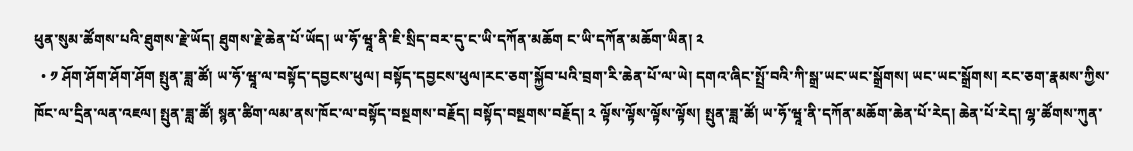ཕུན་སུམ་ཚོགས་པའི་ཐུགས་རྗེ་ཡོད། ཐུགས་རྗེ་ཆེན་པོ་ཡོད། ཡ་ཧོ་ཝཱ་ནི་ཇི་སྲིད་བར་དུ་ང་ཡི་དཀོན་མཆོག ང་ཡི་དཀོན་མཆོག་ཡིན། ༢
  • ༡ ཤོག་ཤོག་ཤོག་ཤོག སྤུན་ཟླ་ཚོ། ཡ་ཧོ་ཝཱ་ལ་བསྟོད་དབྱངས་ཕུལ། བསྟོད་དབྱངས་ཕུལ།རང་ཅག་སྐྱོབ་པའི་བྲག་རི་ཆེན་པོ་ལ་ཡེ། དགའ་ཞིང་སྤྲོ་བའི་ཀི་སྒྲ་ཡང་ཡང་སྒྲོགས། ཡང་ཡང་སྒྲོགས། རང་ཅག་རྣམས་ཀྱིས་ཁོང་ལ་དྲིན་ལན་འཇལ། སྤུན་ཟླ་ཚོ། སྙན་ཚིག་ལམ་ནས་ཁོང་ལ་བསྟོད་བསྔགས་བརྗོད། བསྟོད་བསྔགས་བརྗོད། ༢ ལྟོས་ལྟོས་ལྟོས་ལྟོས། སྤུན་ཟླ་ཚོ། ཡ་ཧོ་ཝཱ་ནི་དཀོན་མཆོག་ཆེན་པོ་རེད། ཆེན་པོ་རེད། ལྷ་ཚོགས་ཀུན་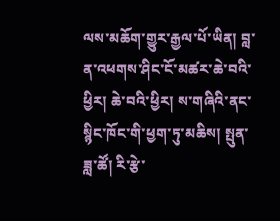ལས་མཆོག་གྱུར་རྒྱལ་པོ་ཡིན། བླ་ན་འཕགས་ཤིང་ངོ་མཚར་ཆེ་བའི་ཕྱིར། ཆེ་བའི་ཕྱིར། ས་གཞིའི་ནང་སྙིང་ཁོང་གི་ཕྱག་ཏུ་མཆིས། སྤུན་ཟླ་ཚོ། རི་རྩེ་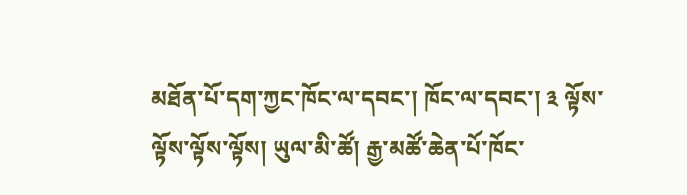མཐོན་པོ་དག་ཀྱང་ཁོང་ལ་དབང་། ཁོང་ལ་དབང་། ༣ ལྟོས་ལྟོས་ལྟོས་ལྟོས། ཡུལ་མི་ཚོ། རྒྱ་མཚོ་ཆེན་པོ་ཁོང་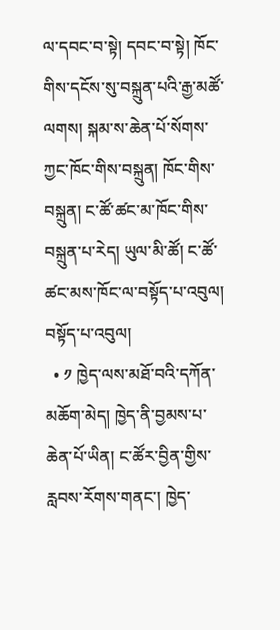ལ་དབང་བ་སྟེ། དབང་བ་སྟེ། ཁོང་གིས་དངོས་སུ་བསྐྲུན་པའི་རྒྱ་མཚོ་ལགས། སྐམ་ས་ཆེན་པོ་སོགས་ཀྱང་ཁོང་གིས་བསྐྲུན། ཁོང་གིས་བསྐྲུན། ང་ཚོ་ཚང་མ་ཁོང་གིས་བསྐྲུན་པ་རེད། ཡུལ་མི་ཚོ། ང་ཚོ་ཚང་མས་ཁོང་ལ་བསྟོད་པ་འབུལ། བསྟོད་པ་འབུལ།
  • ༡ ཁྱེད་ལས་མཐོ་བའི་དཀོན་མཆོག་མེད། ཁྱེད་ནི་བྱམས་པ་ཆེན་པོ་ཡིན། ང་ཚོར་བྱིན་གྱིས་རླབས་རོགས་གནང་། ཁྱེད་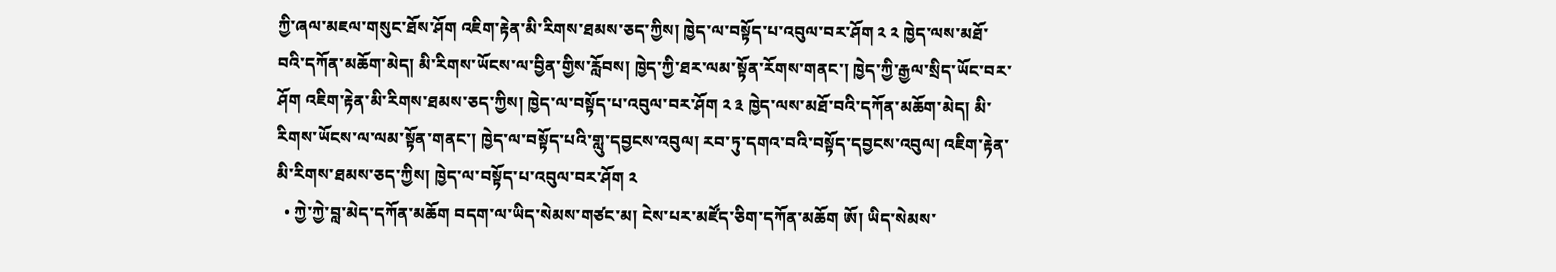ཀྱི་ཞལ་མཇལ་གསུང་ཐོས་ཤོག འཇིག་རྟེན་མི་རིགས་ཐམས་ཅད་ཀྱིས། ཁྱེད་ལ་བསྟོད་པ་འབུལ་བར་ཤོག ༢ ༢ ཁྱེད་ལས་མཐོ་བའི་དཀོན་མཆོག་མེད། མི་རིགས་ཡོངས་ལ་བྱིན་གྱིས་རློབས། ཁྱེད་ཀྱི་ཐར་ལམ་སྟོན་རོགས་གནང་། ཁྱེད་ཀྱི་རྒྱལ་སྲིད་ཡོང་བར་ཤོག འཇིག་རྟེན་མི་རིགས་ཐམས་ཅད་ཀྱིས། ཁྱེད་ལ་བསྟོད་པ་འབུལ་བར་ཤོག ༢ ༣ ཁྱེད་ལས་མཐོ་བའི་དཀོན་མཆོག་མེད། མི་རིགས་ཡོངས་ལ་ལམ་སྟོན་གནང་། ཁྱེད་ལ་བསྟོད་པའི་གླུ་དབྱངས་འབུལ། རབ་ཏུ་དགའ་བའི་བསྟོད་དབྱངས་འབུལ། འཇིག་རྟེན་མི་རིགས་ཐམས་ཅད་ཀྱིས། ཁྱེད་ལ་བསྟོད་པ་འབུལ་བར་ཤོག ༢
  • ཀྱེ་ཀྱེ་བླ་མེད་དཀོན་མཆོག བདག་ལ་ཡིད་སེམས་གཙང་མ། ངེས་པར་མཛོད་ཅིག་དཀོན་མཆོག ཨོ། ཡིད་སེམས་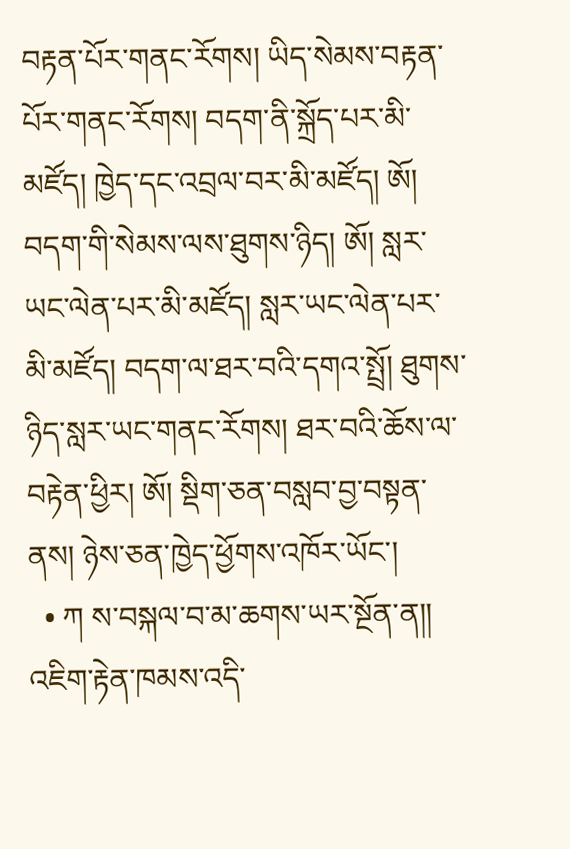བརྟན་པོར་གནང་རོགས། ཡིད་སེམས་བརྟན་པོར་གནང་རོགས། བདག་ནི་སྐྲོད་པར་མི་མཛོད། ཁྱེད་དང་འབྲལ་བར་མི་མཛོད། ཨོ། བདག་གི་སེམས་ལས་ཐུགས་ཉིད། ཨོ། སླར་ཡང་ལེན་པར་མི་མཛོད། སླར་ཡང་ལེན་པར་མི་མཛོད། བདག་ལ་ཐར་བའི་དགའ་སྤྲོ། ཐུགས་ཉིད་སླར་ཡང་གནང་རོགས། ཐར་བའི་ཆོས་ལ་བརྟེན་ཕྱིར། ཨོ། སྡིག་ཅན་བསླབ་བྱ་བསྟན་ནས། ཉེས་ཅན་ཁྱེད་ཕྱོགས་འཁོར་ཡོང་།
  • ཀ ས་བསྐལ་བ་མ་ཆགས་ཡར་སྔོན་ན།། འཇིག་རྟེན་ཁམས་འདི་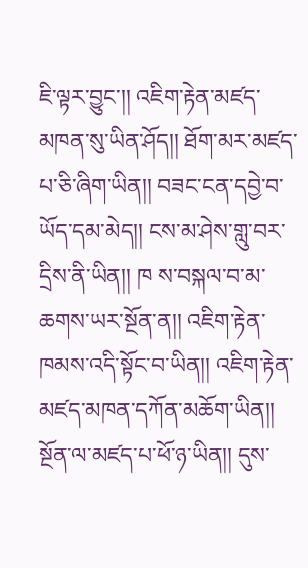ཇི་ལྟར་བྱུང་།། འཇིག་རྟེན་མཛད་མཁན་སུ་ཡིན་ཤོད།། ཐོག་མར་མཛད་པ་ཅི་ཞིག་ཡིན།། བཟང་ངན་དབྱེ་བ་ཡོད་དམ་མེད།། ངས་མ་ཤེས་གླུ་བར་དྲིས་ནི་ཡིན།། ཁ ས་བསྐལ་བ་མ་ཆགས་ཡར་སྔོན་ན།། འཇིག་རྟེན་ཁམས་འདི་སྟོང་བ་ཡིན།། འཇིག་རྟེན་མཛད་མཁན་དཀོན་མཆོག་ཡིན།། སྔོན་ལ་མཛད་པ་ཕོ་ཉ་ཡིན།། དུས་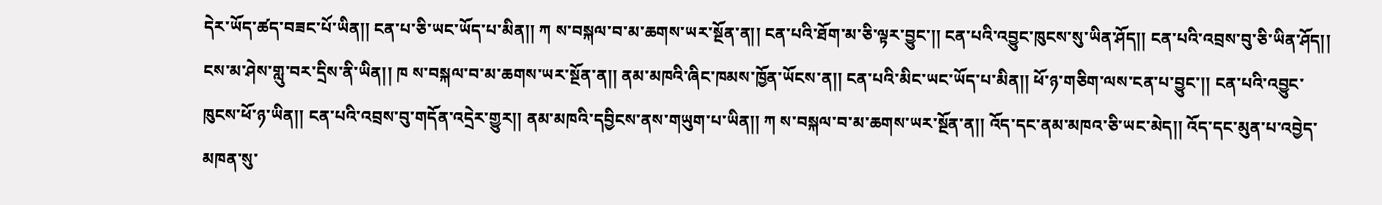དེར་ཡོད་ཚད་བཟང་པོ་ཡིན།། ངན་པ་ཅི་ཡང་ཡོད་པ་མིན།། ཀ ས་བསྐལ་བ་མ་ཆགས་ཡར་སྔོན་ན།། ངན་པའི་ཐོག་མ་ཅི་ལྟར་བྱུང་།། ངན་པའི་འབྱུང་ཁུངས་སུ་ཡིན་ཤོད།། ངན་པའི་འབྲས་བུ་ཅི་ཡིན་ཤོད།། ངས་མ་ཤེས་གླུ་བར་དྲིས་ནི་ཡིན།། ཁ ས་བསྐལ་བ་མ་ཆགས་ཡར་སྔོན་ན།། ནམ་མཁའི་ཞིང་ཁམས་ཁྱོན་ཡོངས་ན།། ངན་པའི་མིང་ཡང་ཡོད་པ་མིན།། ཕོ་ཉ་གཅིག་ལས་ངན་པ་བྱུང་།། ངན་པའི་འབྱུང་ཁུངས་ཕོ་ཉ་ཡིན།། ངན་པའི་འབྲས་བུ་གདོན་འདྲེར་གྱུར།། ནམ་མཁའི་དབྱིངས་ནས་གཡུག་པ་ཡིན།། ཀ ས་བསྐལ་བ་མ་ཆགས་ཡར་སྔོན་ན།། འོད་དང་ནམ་མཁའ་ཅི་ཡང་མེད།། འོད་དང་མུན་པ་འབྱེད་མཁན་སུ་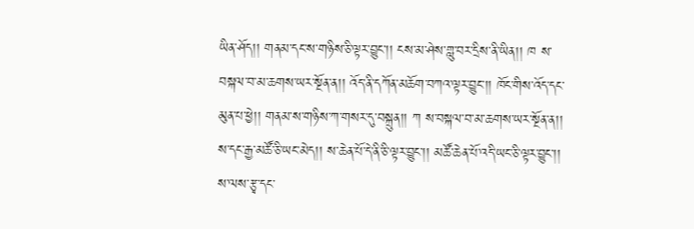ཡིན་ཤོད།། གནམ་དང་ས་གཉིས་ཅི་ལྟར་བྱུང་།། ངས་མ་ཤེས་གླུ་བར་དྲིས་ནི་ཡིན།། ཁ ས་བསྐལ་བ་མ་ཆགས་ཡར་སྔོན་ན།། འོད་ནི་དཀོན་མཆོག་བཀའ་ལྟར་བྱུང་།། ཁོང་གིས་འོད་དང་མུན་པ་ཕྱེ།། གནམ་ས་གཉིས་ཀ་གསར་དུ་བསྐྲུན།། ཀ ས་བསྐལ་བ་མ་ཆགས་ཡར་སྔོན་ན།། ས་དང་རྒྱ་མཚོ་ཅི་ཡང་མེད།། ས་ཆེན་པོ་དེ་ནི་ཅི་ལྟར་བྱུང་།། མཚོ་ཆེན་པོ་འདི་ཡང་ཅི་ལྟར་བྱུང་།། ས་ལས་རྩྭ་དང་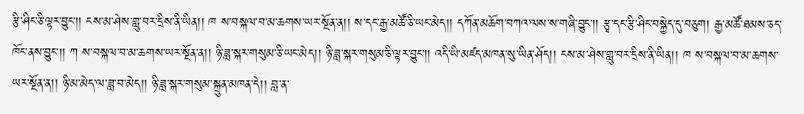རྩི་ཤིང་ཅི་ལྟར་བྱུང་།། ངས་མ་ཤེས་གླུ་བར་དྲིས་ནི་ཡིན།། ཁ ས་བསྐལ་བ་མ་ཆགས་ཡར་སྔོན་ན།། ས་དང་རྒྱ་མཚོ་ཅི་ཡང་མེད།། དཀོན་མཆོག་བཀའ་ལས་ས་གཞི་བྱུང་།། རྩྭ་དང་རྩི་ཤིང་བསྐྱེད་དུ་བཅུག། རྒྱ་མཚོ་ཐམས་ཅད་ཁོང་ནས་བྱུང་།། ཀ ས་བསྐལ་བ་མ་ཆགས་ཡར་སྔོན་ན།། ཉི་ཟླ་སྐར་གསུམ་ཅི་ཡང་མེད།། ཉི་ཟླ་སྐར་གསུམ་ཅི་ལྟར་བྱུང་།། འདི་ཡི་མཛད་མཁན་སུ་ཡིན་ཤོད།། ངས་མ་ཤེས་གླུ་བར་དྲིས་ནི་ཡིན།། ཁ ས་བསྐལ་བ་མ་ཆགས་ཡར་སྔོན་ན།། ཉི་མ་མེད་ལ་ཟླ་བ་མེད།། ཉི་ཟླ་སྐར་གསུམ་སྐྲུན་མཁན་དེ།། བླ་ན་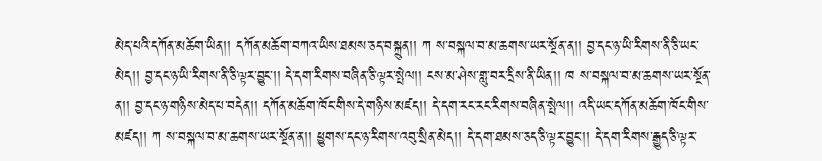མེད་པའི་དཀོན་མཆོག་ཡིན།། དཀོན་མཆོག་བཀའ་ཡིས་ཐམས་ཅད་བསྐྲུན།། ཀ ས་བསྐལ་བ་མ་ཆགས་ཡར་སྔོན་ན།། བྱ་དང་ཉ་ཡི་རིགས་ནི་ཅི་ཡང་མེད།། བྱ་དང་ཉ་ཡི་རིགས་ནི་ཅི་ལྟར་བྱུང་།། དེ་དག་རིགས་བཞིན་ཅི་ལྟར་སྤེལ།། ངས་མ་ཤེས་གླུ་བར་དྲིས་ནི་ཡིན།། ཁ ས་བསྐལ་བ་མ་ཆགས་ཡར་སྔོན་ན།། བྱ་དང་ཉ་གཉིས་མེད་པ་བདེན།། དཀོན་མཆོག་ཁོང་གིས་དེ་གཉིས་མཛད།། དེ་དག་རང་རང་རིགས་བཞིན་སྤེལ།། འདི་ཡང་དཀོན་མཆོག་ཁོང་གིས་མཛད།། ཀ ས་བསྐལ་བ་མ་ཆགས་ཡར་སྔོན་ན།། ཕྱུགས་དང་ཉ་རིགས་འབུ་སྲིན་མེད།། དེ་དག་ཐམས་ཅད་ཅི་ལྟར་བྱུང་།། དེ་དག་རིགས་རྒྱུད་ཅི་ལྟར་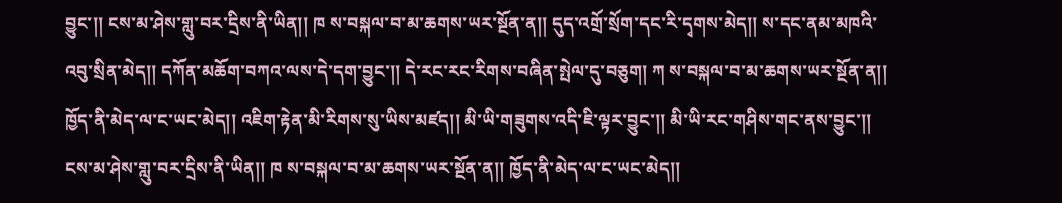བྱུང་།། ངས་མ་ཤེས་གླུ་བར་དྲིས་ནི་ཡིན།། ཁ ས་བསྐལ་བ་མ་ཆགས་ཡར་སྔོན་ན།། དུད་འགྲོ་སྲོག་དང་རི་དྭགས་མེད།། ས་དང་ནམ་མཁའི་འབུ་སྲིན་མེད།། དཀོན་མཆོག་བཀའ་ལས་དེ་དག་བྱུང་།། དེ་རང་རང་རིགས་བཞིན་སྤེལ་དུ་བཅུག། ཀ ས་བསྐལ་བ་མ་ཆགས་ཡར་སྔོན་ན།། ཁྱོད་ནི་མེད་ལ་ང་ཡང་མེད།། འཇིག་རྟེན་མི་རིགས་སུ་ཡིས་མཛད།། མི་ཡི་གཟུགས་འདི་ཇི་ལྟར་བྱུང་།། མི་ཡི་རང་གཤིས་གང་ནས་བྱུང་།། ངས་མ་ཤེས་གླུ་བར་དྲིས་ནི་ཡིན།། ཁ ས་བསྐལ་བ་མ་ཆགས་ཡར་སྔོན་ན།། ཁྱོད་ནི་མེད་ལ་ང་ཡང་མེད།།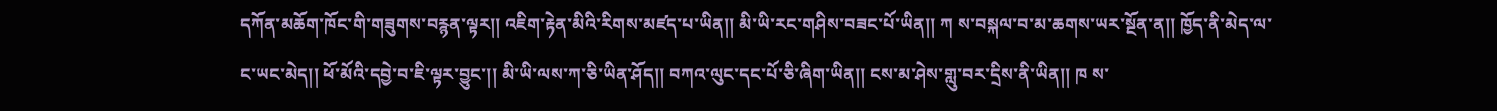དཀོན་མཆོག་ཁོང་གི་གཟུགས་བརྙན་ལྟར།། འཇིག་རྟེན་མིའི་རིགས་མཛད་པ་ཡིན།། མི་ཡི་རང་གཤིས་བཟང་པོ་ཡིན།། ཀ ས་བསྐལ་བ་མ་ཆགས་ཡར་སྔོན་ན།། ཁྱོད་ནི་མེད་ལ་ང་ཡང་མེད།། ཕོ་མོའི་དབྱེ་བ་ཇི་ལྟར་བྱུང་།། མི་ཡི་ལས་ཀ་ཅི་ཡིན་ཤོད།། བཀའ་ལུང་དང་པོ་ཅི་ཞིག་ཡིན།། ངས་མ་ཤེས་གླུ་བར་དྲིས་ནི་ཡིན།། ཁ ས་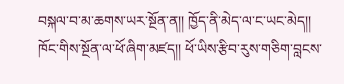བསྐལ་བ་མ་ཆགས་ཡར་སྔོན་ན།། ཁྱོད་ནི་མེད་ལ་ང་ཡང་མེད།། ཁོང་གིས་སྔོན་ལ་ཕོ་ཞིག་མཛད།། ཕོ་ཡིས་རྩིབ་རུས་གཅིག་བླངས་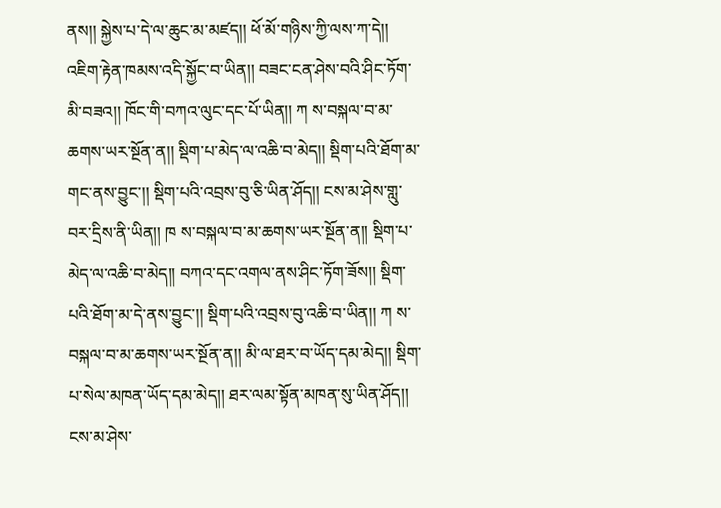ནས།། སྐྱེས་པ་དེ་ལ་ཆུང་མ་མཛད།། ཕོ་མོ་གཉིས་ཀྱི་ལས་ཀ་དེ།། འཇིག་རྟེན་ཁམས་འདི་སྐྱོང་བ་ཡིན།། བཟང་ངན་ཤེས་བའི་ཤིང་ཏོག་མི་བཟའ།། ཁོང་གི་བཀའ་ལུང་དང་པོ་ཡིན།། ཀ ས་བསྐལ་བ་མ་ཆགས་ཡར་སྔོན་ན།། སྡིག་པ་མེད་ལ་འཆི་བ་མེད།། སྡིག་པའི་ཐོག་མ་གང་ནས་བྱུང་།། སྡིག་པའི་འབྲས་བུ་ཅི་ཡིན་ཤོད།། ངས་མ་ཤེས་གླུ་བར་དྲིས་ནི་ཡིན།། ཁ ས་བསྐལ་བ་མ་ཆགས་ཡར་སྔོན་ན།། སྡིག་པ་མེད་ལ་འཆི་བ་མེད།། བཀའ་དང་འགལ་ནས་ཤིང་ཏོག་ཟོས།། སྡིག་པའི་ཐོག་མ་དེ་ནས་བྱུང་།། སྡིག་པའི་འབྲས་བུ་འཆི་བ་ཡིན།། ཀ ས་བསྐལ་བ་མ་ཆགས་ཡར་སྔོན་ན།། མི་ལ་ཐར་བ་ཡོད་དམ་མེད།། སྡིག་པ་སེལ་མཁན་ཡོད་དམ་མེད།། ཐར་ལམ་སྟོན་མཁན་སུ་ཡིན་ཤོད།། ངས་མ་ཤེས་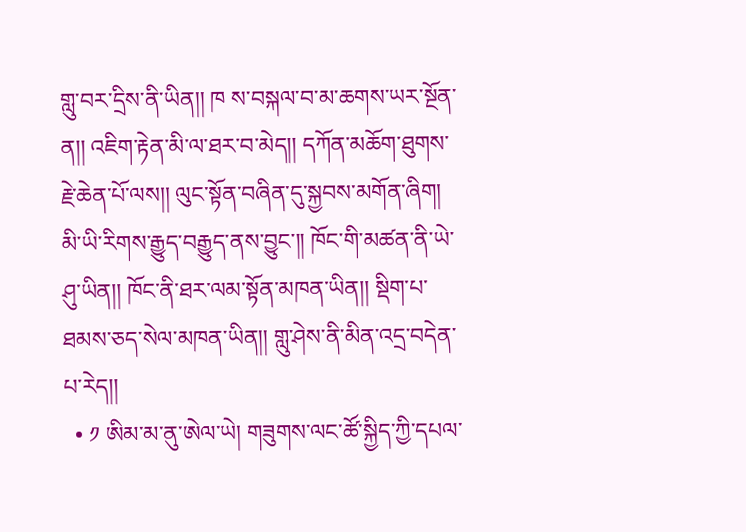གླུ་བར་དྲིས་ནི་ཡིན།། ཁ ས་བསྐལ་བ་མ་ཆགས་ཡར་སྔོན་ན།། འཇིག་རྟེན་མི་ལ་ཐར་བ་མེད།། དཀོན་མཆོག་ཐུགས་རྗེ་ཆེན་པོ་ལས།། ལུང་སྟོན་བཞིན་དུ་སྐྱབས་མགོན་ཞིག། མི་ཡི་རིགས་རྒྱུད་བརྒྱུད་ནས་བྱུང་།། ཁོང་གི་མཚན་ནི་ཡེ་ཤུ་ཡིན།། ཁོང་ནི་ཐར་ལམ་སྟོན་མཁན་ཡིན།། སྡིག་པ་ཐམས་ཅད་སེལ་མཁན་ཡིན།། གླུ་ཤེས་ནི་མིན་འདྲ་བདེན་པ་རེད།།
  • ༡ ཨིམ་མ་ནུ་ཨེལ་ཡེ། གཟུགས་ལང་ཚོ་སྐྱིད་ཀྱི་དཔལ་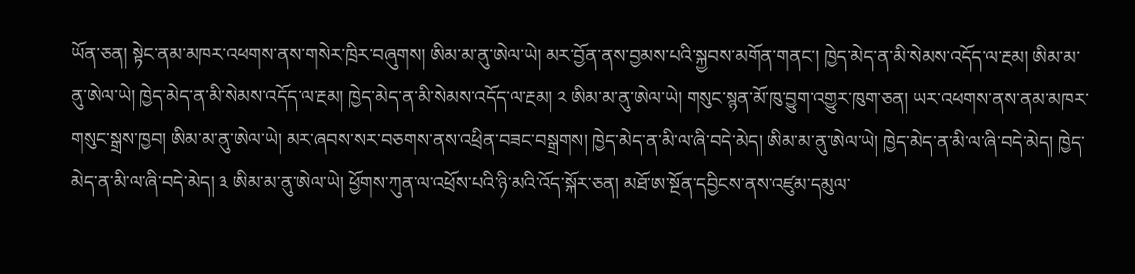ཡོན་ཅན། སྟེང་ནམ་མཁར་འཕགས་ནས་གསེར་ཁྲིར་བཞུགས། ཨིམ་མ་ནུ་ཨེལ་ཡེ། མར་བྱོན་ནས་བྱམས་པའི་སྐྱབས་མགོན་གནང་། ཁྱེད་མེད་ན་མི་སེམས་འདོད་ལ་རྔམ། ཨིམ་མ་ནུ་ཨེལ་ཡེ། ཁྱེད་མེད་ན་མི་སེམས་འདོད་ལ་རྔམ། ཁྱེད་མེད་ན་མི་སེམས་འདོད་ལ་རྔམ། ༢ ཨིམ་མ་ནུ་ཨེལ་ཡེ། གསུང་སྙན་མོ་ཁུ་བྱུག་འགྱུར་ཁུག་ཅན། ཡར་འཕགས་ནས་ནམ་མཁར་གསུང་སྒྲས་ཁྱབ། ཨིམ་མ་ནུ་ཨེལ་ཡེ། མར་ཞབས་སར་བཅགས་ནས་འཕྲིན་བཟང་བསྒྲགས། ཁྱེད་མེད་ན་མི་ལ་ཞི་བདེ་མེད། ཨིམ་མ་ནུ་ཨེལ་ཡེ། ཁྱེད་མེད་ན་མི་ལ་ཞི་བདེ་མེད། ཁྱེད་མེད་ན་མི་ལ་ཞི་བདེ་མེད། ༣ ཨིམ་མ་ནུ་ཨེལ་ཡེ། ཕྱོགས་ཀུན་ལ་འཕྲོས་པའི་ཉི་མའི་འོད་སྐོར་ཅན། མཐོ་ཨ་སྔོན་དབྱིངས་ནས་འཛུམ་དམུལ་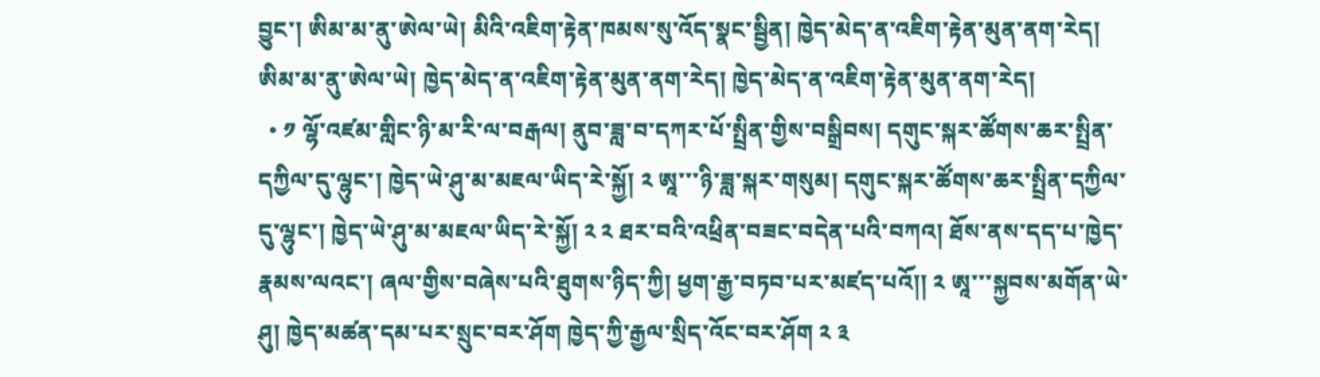བྱུང་། ཨིམ་མ་ནུ་ཨེལ་ཡེ། མིའི་འཇིག་རྟེན་ཁམས་སུ་འོད་སྣང་སྦྱིན། ཁྱེད་མེད་ན་འཇིག་རྟེན་མུན་ནག་རེད། ཨིམ་མ་ནུ་ཨེལ་ཡེ། ཁྱེད་མེད་ན་འཇིག་རྟེན་མུན་ནག་རེད། ཁྱེད་མེད་ན་འཇིག་རྟེན་མུན་ནག་རེད།
  • ༡ ལྷོ་འཛམ་གླིང་ཉི་མ་རི་ལ་བརྒལ། ནུབ་ཟླ་བ་དཀར་པོ་སྤྲིན་གྱིས་བསྒྲིབས། དགུང་སྐར་ཚོགས་ཆར་སྤྲིན་དཀྱིལ་དུ་ལྷུང་། ཁྱེད་ཡེ་ཤུ་མ་མཇལ་ཡིད་རེ་སྐྱོ། ༢ ཨཱ་་་ཉི་ཟླ་སྐར་གསུམ། དགུང་སྐར་ཚོགས་ཆར་སྤྲིན་དཀྱིལ་དུ་ལྷུང་། ཁྱེད་ཡེ་ཤུ་མ་མཇལ་ཡིད་རེ་སྐྱོ། ༢ ༢ ཐར་བའི་འཕྲིན་བཟང་བདེན་པའི་བཀའ། ཐོས་ནས་དད་པ་ཁྱེད་རྣམས་ལའང་། ཞལ་གྱིས་བཞེས་པའི་ཐུགས་ཉིད་ཀྱི། ཕྱག་རྒྱ་བཏབ་པར་མཛད་པའོ།། ༢ ཨཱ་་་སྐྱབས་མགོན་ཡེ་ཤུ། ཁྱེད་མཚན་དམ་པར་སྲུང་བར་ཤོག ཁྱེད་ཀྱི་རྒྱལ་སྲིད་འོང་བར་ཤོག ༢ ༣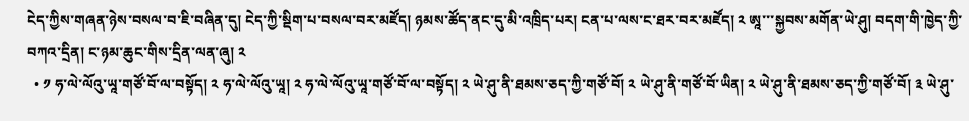ངེད་ཀྱིས་གཞན་ཉེས་བསལ་བ་ཇི་བཞིན་དུ། ངེད་ཀྱི་སྡིག་པ་བསལ་བར་མཛོད། ཉམས་ཚོད་ནང་དུ་མི་འཁྲིད་པར། ངན་པ་ལས་ང་ཐར་བར་མཛོད། ༢ ཨཱ་་་སྐྱབས་མགོན་ཡེ་ཤུ། བདག་གི་ཁྱེད་ཀྱི་བཀའ་དྲིན། ང་ཉམ་ཆུང་གིས་དྲིན་ལན་ཞུ། ༢
  • ༡ ཧ་ལེ་ལོའུ་ཡཱ་གཙོ་བོ་ལ་བསྟོད། ༢ ཧ་ལེ་ལོའུ་ཡཱ། ༢ ཧ་ལེ་ལོའུ་ཡཱ་གཙོ་བོ་ལ་བསྟོད། ༢ ཡེ་ཤུ་ནི་ཐམས་ཅད་ཀྱི་གཙོ་བོ། ༢ ཡེ་ཤུ་ནི་གཙོ་བོ་ཡིན། ༢ ཡེ་ཤུ་ནི་ཐམས་ཅད་ཀྱི་གཙོ་བོ། ༣ ཡེ་ཤུ་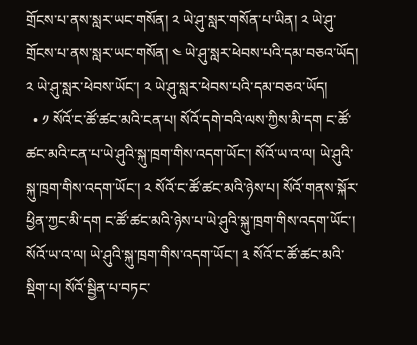གྲོངས་པ་ནས་སླར་ཡང་གསོན། ༢ ཡེ་ཤུ་སླར་གསོན་པ་ཡིན། ༢ ཡེ་ཤུ་གྲོངས་པ་ནས་སླར་ཡང་གསོན། ༤ ཡེ་ཤུ་སླར་ཕེབས་པའི་དམ་བཅའ་ཡོད། ༢ ཡེ་ཤུ་སླར་ཕེབས་ཡོང་། ༢ ཡེ་ཤུ་སླར་ཕེབས་པའི་དམ་བཅའ་ཡོད།
  • ༡ སོའོ་ང་ཚོ་ཚང་མའི་ངན་པ། སོའོ་དགེ་བའི་ལས་ཀྱིས་མི་དག ང་ཚོ་ཚང་མའི་ངན་པ་ཡེ་ཤུའི་སྐུ་ཁྲག་གིས་འདག་ཡོང་། སོའོ་ཡ་འ་ལ། ཡེ་ཤུའི་སྐུ་ཁྲག་གིས་འདག་ཡོང་། ༢ སོའོ་ང་ཚོ་ཚང་མའི་ཉེས་པ། སོའོ་གནས་སྐོར་ཕྱིན་ཀྱང་མི་དག ང་ཚོ་ཚང་མའི་ཉེས་པ་ཡེ་ཤུའི་སྐུ་ཁྲག་གིས་འདག་ཡོང་། སོའོ་ཡ་འ་ལ། ཡེ་ཤུའི་སྐུ་ཁྲག་གིས་འདག་ཡོང་། ༣ སོའོ་ང་ཚོ་ཚང་མའི་སྡིག་པ། སོའོ་སྦྱིན་པ་བཏང་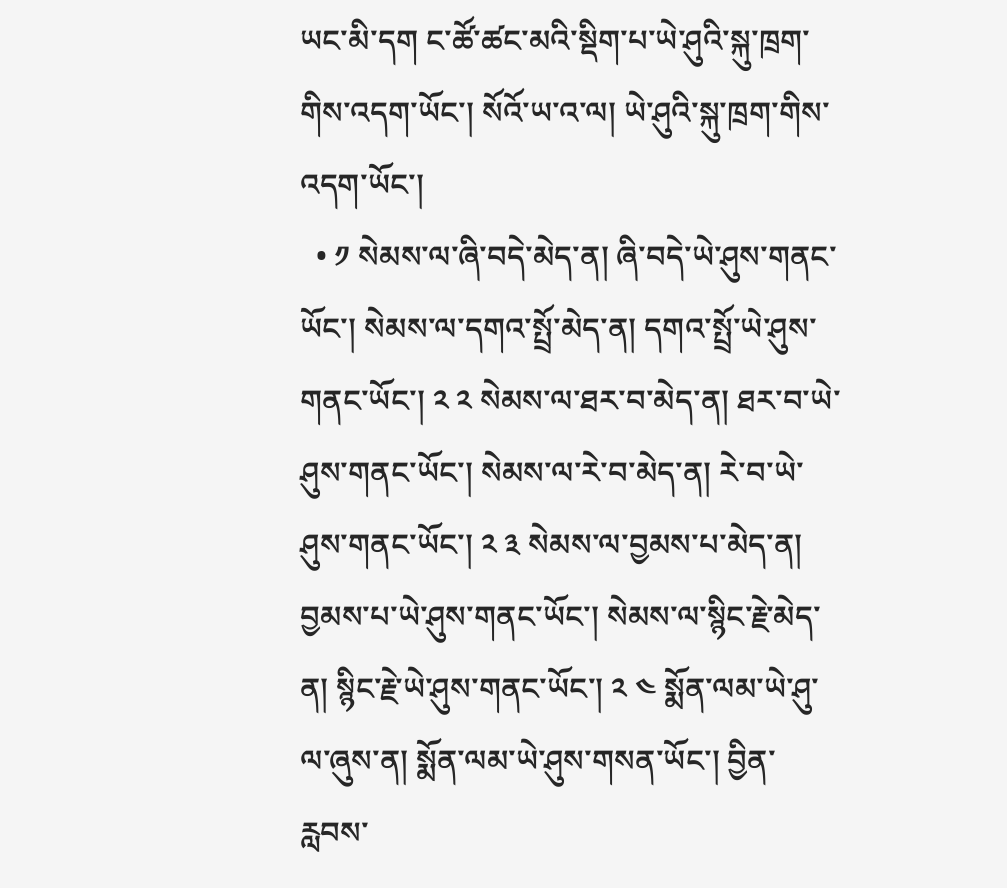ཡང་མི་དག ང་ཚོ་ཚང་མའི་སྡིག་པ་ཡེ་ཤུའི་སྐུ་ཁྲག་གིས་འདག་ཡོང་། སོའོ་ཡ་འ་ལ། ཡེ་ཤུའི་སྐུ་ཁྲག་གིས་འདག་ཡོང་།
  • ༡ སེམས་ལ་ཞི་བདེ་མེད་ན། ཞི་བདེ་ཡེ་ཤུས་གནང་ཡོང་། སེམས་ལ་དགའ་སྤྲོ་མེད་ན། དགའ་སྤྲོ་ཡེ་ཤུས་གནང་ཡོང་། ༢ ༢ སེམས་ལ་ཐར་བ་མེད་ན། ཐར་བ་ཡེ་ཤུས་གནང་ཡོང་། སེམས་ལ་རེ་བ་མེད་ན། རེ་བ་ཡེ་ཤུས་གནང་ཡོང་། ༢ ༣ སེམས་ལ་བྱམས་པ་མེད་ན། བྱམས་པ་ཡེ་ཤུས་གནང་ཡོང་། སེམས་ལ་སྙིང་རྗེ་མེད་ན། སྙིང་རྗེ་ཡེ་ཤུས་གནང་ཡོང་། ༢ ༤ སྨོན་ལམ་ཡེ་ཤུ་ལ་ཞུས་ན། སྨོན་ལམ་ཡེ་ཤུས་གསན་ཡོང་། བྱིན་རླབས་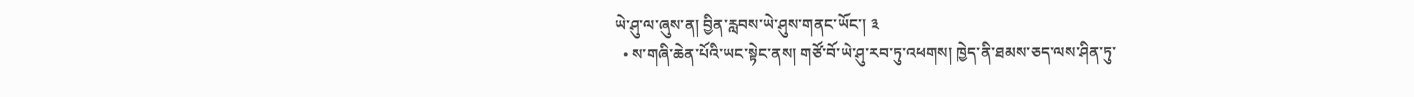ཡེ་ཤུ་ལ་ཞུས་ན། བྱིན་རླབས་ཡེ་ཤུས་གནང་ཡོང་། ༣
  • ས་གཞི་ཆེན་པོའི་ཡང་སྟེང་ནས། གཙོ་བོ་ཡེ་ཤུ་རབ་ཏུ་འཕགས། ཁྱེད་ནི་ཐམས་ཅད་ལས་ཤིན་ཏུ་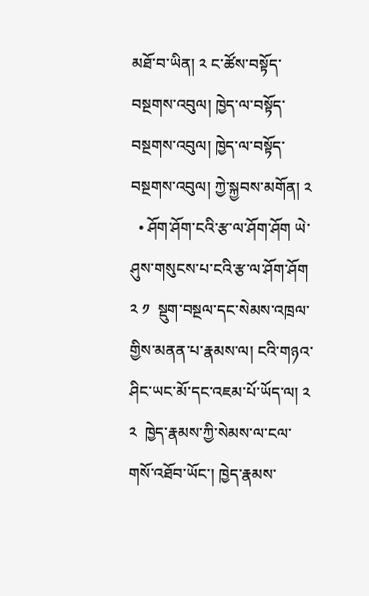མཐོ་བ་ཡིན། ༢ ང་ཚོས་བསྟོད་བསྔགས་འབུལ། ཁྱེད་ལ་བསྟོད་བསྔགས་འབུལ། ཁྱེད་ལ་བསྟོད་བསྔགས་འབུལ། ཀྱེ་སྐྱབས་མགོན། ༢
  • ཤོག་ཤོག་ངའི་རྩ་ལ་ཤོག་ཤོག ཡེ་ཤུས་གསུངས་པ་ངའི་རྩ་ལ་ཤོག་ཤོག ༢ ༡  སྡུག་བསྔལ་དང་སེམས་འཁྲལ་གྱིས་མནན་པ་རྣམས་ལ། ངའི་གཉའ་ཤིང་ཡང་མོ་དང་འཇམ་པོ་ཡོད་ལ། ༢ ༢  ཁྱེད་རྣམས་ཀྱི་སེམས་ལ་ངལ་གསོ་འཐོབ་ཡོང་། ཁྱེད་རྣམས་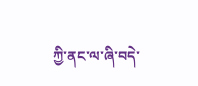ཀྱི་ནང་ལ་ཞི་བདེ་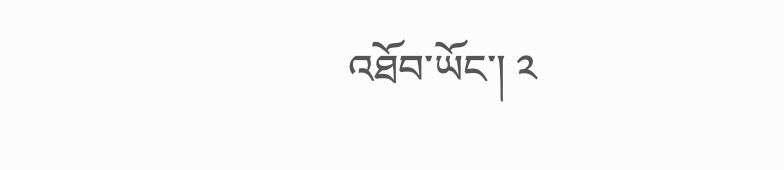འཐོབ་ཡོང་། ༢